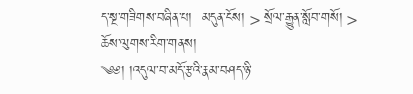ད་སྔ་གཟིགས་བཞིན་པ།  མདུན་ངོས། > སྲོལ་རྒྱུན་སློབ་གསོ། > ཆོས་ལུགས་རིག་གནས།
༄༅། །འདུལ་བ་མདོ་རྩའི་རྣམ་བཤད་ཉི་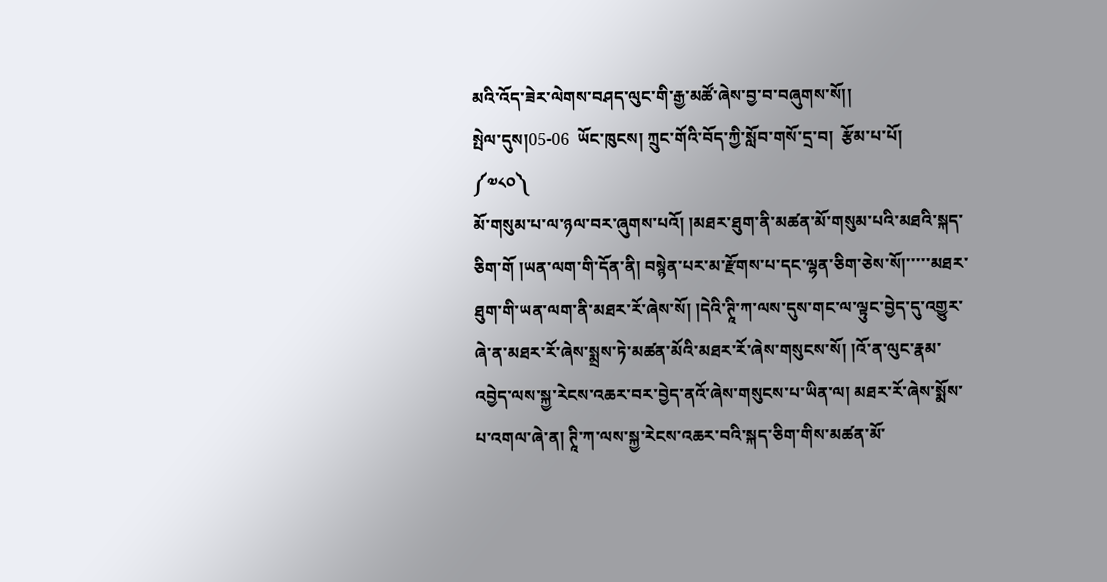མའི་འོད་ཟེར་ལེགས་བཤད་ལུང་གི་རྒྱ་མཚོ་ཞེས་བྱ་བ་བཞུགས་སོ།།
སྤེལ་དུས།05-06  ཡོང་ཁུངས། ཀྲུང་གོའི་བོད་ཀྱི་སློབ་གསོ་དྲ་བ།  རྩོམ་པ་པོ།
༼༧༨༠༽
མོ་གསུམ་པ་ལ་ཉལ་བར་ཞུགས་པའོ། །མཐར་ཐུག་ནི་མཚན་མོ་གསུམ་པའི་མཐའི་སྐད་ཅིག་གོ །ཡན་ལག་གི་དོན་ནི། བསྙེན་པར་མ་རྫོགས་པ་དང་ལྷན་ཅིག་ཅེས་སོ།་་་་་མཐར་ཐུག་གི་ཡན་ལག་ནི་མཐར་རོ་ཞེས་སོ། །དེའི་ཊཱི་ཀ་ལས་དུས་གང་ལ་ལྟུང་བྱེད་དུ་འགྱུར་ཞེ་ན་མཐར་རོ་ཞེས་སྨྲས་ཏེ་མཚན་མོའི་མཐར་རོ་ཞེས་གསུངས་སོ། །འོ་ན་ལུང་རྣམ་འབྱེད་ལས་སྐྱ་རེངས་འཆར་བར་བྱེད་ནའོ་ཞེས་གསུངས་པ་ཡིན་ལ། མཐར་རོ་ཞེས་སྨོས་པ་འགལ་ཞེ་ན། ཊཱི་ཀ་ལས་སྐྱ་རེངས་འཆར་བའི་སྐད་ཅིག་གིས་མཚན་མོ་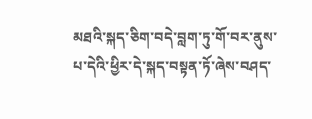མཐའི་སྐད་ཅིག་བདེ་བླག་ཏུ་གོ་བར་ནུས་པ་དེའི་ཕྱིར་དེ་སྐད་བསྟན་ཏོ་ཞེས་བཤད་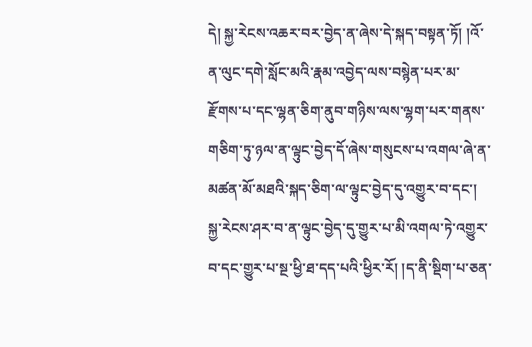དེ། སྐྱ་རེངས་འཆར་བར་བྱེད་ན་ཞེས་དེ་སྐད་བསྟན་ཏོ། །འོ་ན་ལུང་དགེ་སློང་མའི་རྣམ་འབྱེད་ལས་བསྙེན་པར་མ་རྫོགས་པ་དང་ལྷན་ཅིག་ནུབ་གཉིས་ལས་ལྷག་པར་གནས་གཅིག་ཏུ་ཉལ་ན་ལྟུང་བྱེད་དོ་ཞེས་གསུངས་པ་འགལ་ཞེ་ན་མཚན་མོ་མཐའི་སྐད་ཅིག་ལ་ལྟུང་བྱེད་དུ་འགྱུར་བ་དང་། སྐྱ་རེངས་ཤར་བ་ན་ལྟུང་བྱེད་དུ་གྱུར་པ་མི་འགལ་ཏེ་འགྱུར་བ་དང་གྱུར་པ་སྔ་ཕྱི་ཐ་དད་པའི་ཕྱིར་རོ། །ད་ནི་སྡིག་པ་ཅན་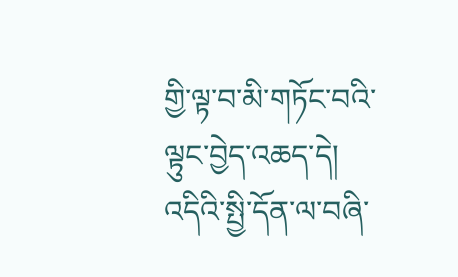གྱི་ལྟ་བ་མི་གཏོང་བའི་ལྟུང་བྱེད་འཆད་དེ། འདིའི་སྤྱི་དོན་ལ་བཞི་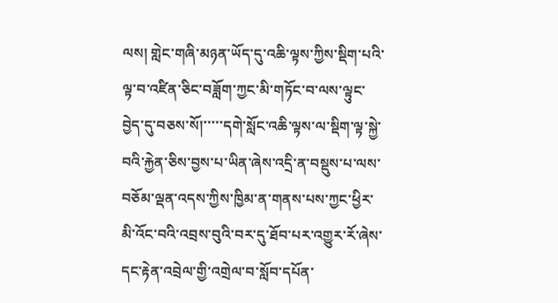ལས། གླེང་གཞི་མཉན་ཡོད་དུ་འཆི་ལྟས་ཀྱིས་སྡིག་པའི་ལྟ་བ་འཛིན་ཅིང་བཟློག་ཀྱང་མི་གཏོང་བ་ལས་ལྟུང་བྱེད་དུ་བཅས་སོ།་་་་་དགེ་སློང་འཆི་ལྟས་ལ་སྡིག་ལྟ་སྐྱེ་བའི་རྐྱེན་ཅིས་བྱས་པ་ཡིན་ཞེས་འདྲི་ན་བསྡུས་པ་ལས་བཅོམ་ལྡན་འདས་ཀྱིས་ཁྱིམ་ན་གནས་པས་ཀྱང་ཕྱིར་མི་འོང་བའི་འབྲས་བུའི་བར་དུ་ཐོབ་པར་འགྱུར་རོ་ཞེས་དང་རྟེན་འབྲེལ་གྱི་འགྲེལ་བ་སློབ་དཔོན་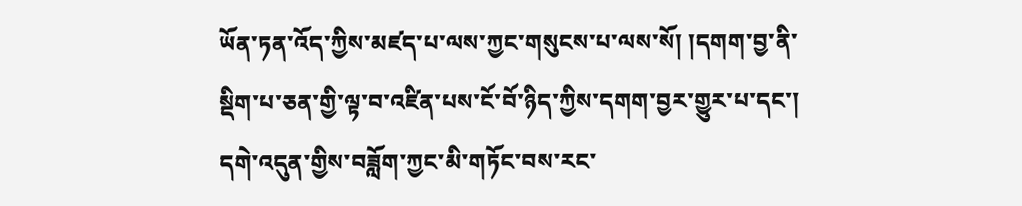ཡོན་ཏན་འོད་ཀྱིས་མཛད་པ་ལས་ཀྱང་གསུངས་པ་ལས་སོ། །དགག་བྱ་ནི་སྡིག་པ་ཅན་གྱི་ལྟ་བ་འཛིན་པས་ངོ་བོ་ཉིད་ཀྱིས་དགག་བྱར་གྱུར་པ་དང་། དགེ་འདུན་གྱིས་བཟློག་ཀྱང་མི་གཏོང་བས་རང་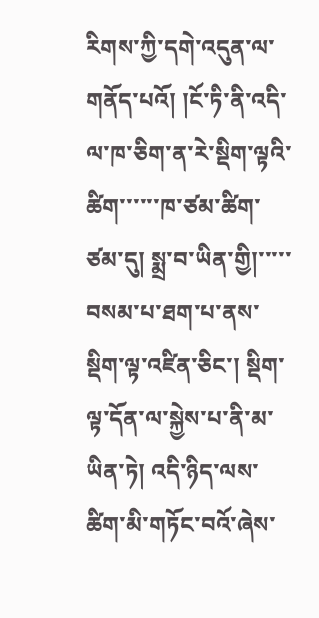རིགས་ཀྱི་དགེ་འདུན་ལ་གནོད་པའོ། །ངོ་ཏི་ནི་འདི་ལ་ཁ་ཅིག་ན་རེ་སྡིག་ལྟའི་ཚིག་་་་་་ཁ་ཙམ་ཚིག་ཙམ་དུ། སྨྲ་བ་ཡིན་གྱི།་་་་་བསམ་པ་ཐག་པ་ནས་སྡིག་ལྟ་འཛིན་ཅིང་། སྡིག་ལྟ་དོན་ལ་སྐྱེས་པ་ནི་མ་ཡིན་ཏེ། འདི་ཉིད་ལས་ཚིག་མི་གཏོང་བའོ་ཞེས་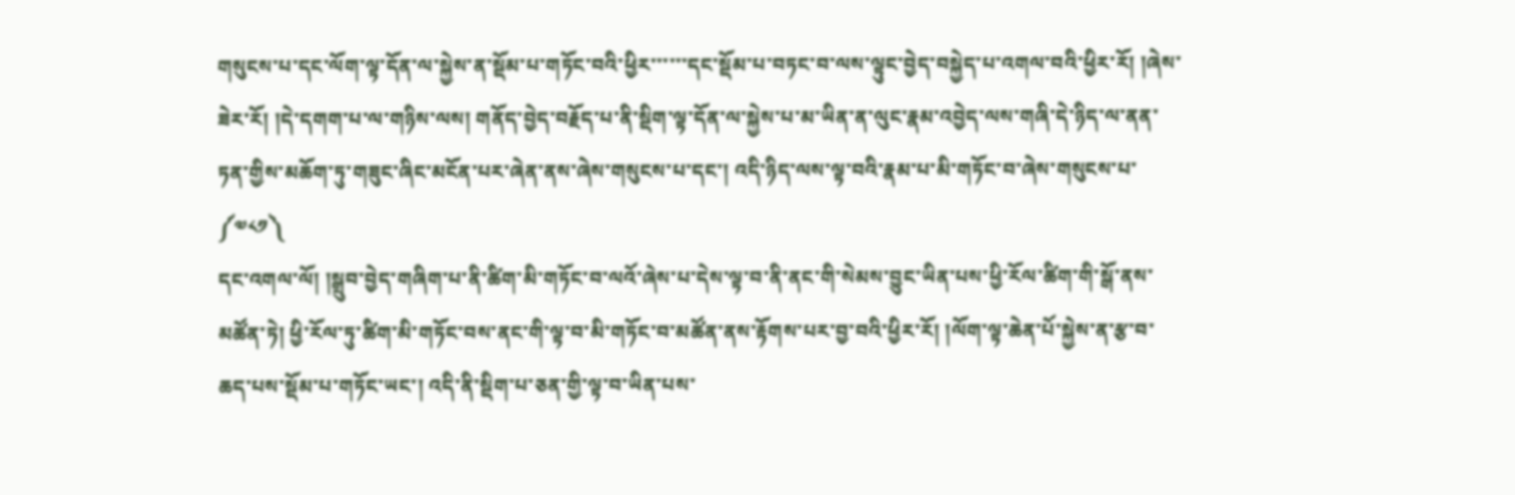གསུངས་པ་དང་ལོག་ལྟ་དོན་ལ་སྐྱེས་ན་སྡོམ་པ་གཏོང་བའི་ཕྱིར་་་་་་དང་སྡོམ་པ་བཏང་བ་ལས་ལྟུང་བྱེད་བསྐྱེད་པ་འགལ་བའི་ཕྱིར་རོ། །ཞེས་ཟེར་རོ། །དེ་དགག་པ་ལ་གཉིས་ལས། གནོད་བྱེད་བརྗོད་པ་ནི་སྡིག་ལྟ་དོན་ལ་སྐྱེས་པ་མ་ཡིན་ན་ལུང་རྣམ་འབྱེད་ལས་གཞི་དེ་ཉིད་ལ་ནན་ཏན་གྱིས་མཆོག་ཏུ་གཟུང་ཞིང་མངོན་པར་ཞེན་ནས་ཞེས་གསུངས་པ་དང་། འདི་ཉིད་ལས་ལྟ་བའི་རྣམ་པ་མི་གཏོང་བ་ཞེས་གསུངས་པ་
༼༧༨༡༽
དང་འགལ་ལོ། །སྒྲུབ་བྱེད་གཞིག་པ་ནི་ཚིག་མི་གཏོང་བ་ལའོ་ཞེས་པ་དེས་ལྟ་བ་ནི་ནང་གི་སེམས་བྱུང་ཡིན་པས་ཕྱི་རོལ་ཚིག་གི་སྒོ་ནས་མཚོན་ཏེ། ཕྱི་རོལ་ཏུ་ཚིག་མི་གཏོང་བས་ནང་གི་ལྟ་བ་མི་གཏོང་བ་མཚོན་ནས་རྟོགས་པར་བྱ་བའི་ཕྱིར་རོ། །ལོག་ལྟ་ཆེན་པོ་སྐྱེས་ན་རྩ་བ་ཆད་པས་སྡོམ་པ་གཏོང་ཡང་། འདི་ནི་སྡིག་པ་ཅན་གྱི་ལྟ་བ་ཡིན་པས་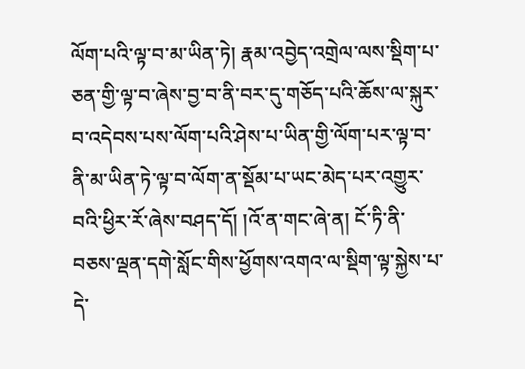ལོག་པའི་ལྟ་བ་མ་ཡིན་ཏེ། རྣམ་འབྱེད་འགྲེལ་ལས་སྡིག་པ་ཅན་གྱི་ལྟ་བ་ཞེས་བྱ་བ་ནི་བར་དུ་གཅོད་པའི་ཆོས་ལ་སྐུར་བ་འདེབས་པས་ལོག་པའི་ཤེས་པ་ཡིན་གྱི་ལོག་པར་ལྟ་བ་ནི་མ་ཡིན་ཏེ་ལྟ་བ་ལོག་ན་སྡོམ་པ་ཡང་མེད་པར་འགྱུར་བའི་ཕྱིར་རོ་ཞེས་བཤད་དོ། །འོ་ན་གང་ཞེ་ན། ངོ་ཏི་ནི་བཅས་ལྡན་དགེ་སློང་གིས་ཕྱོགས་འགའ་ལ་སྡིག་ལྟ་སྐྱེས་པ་དེ་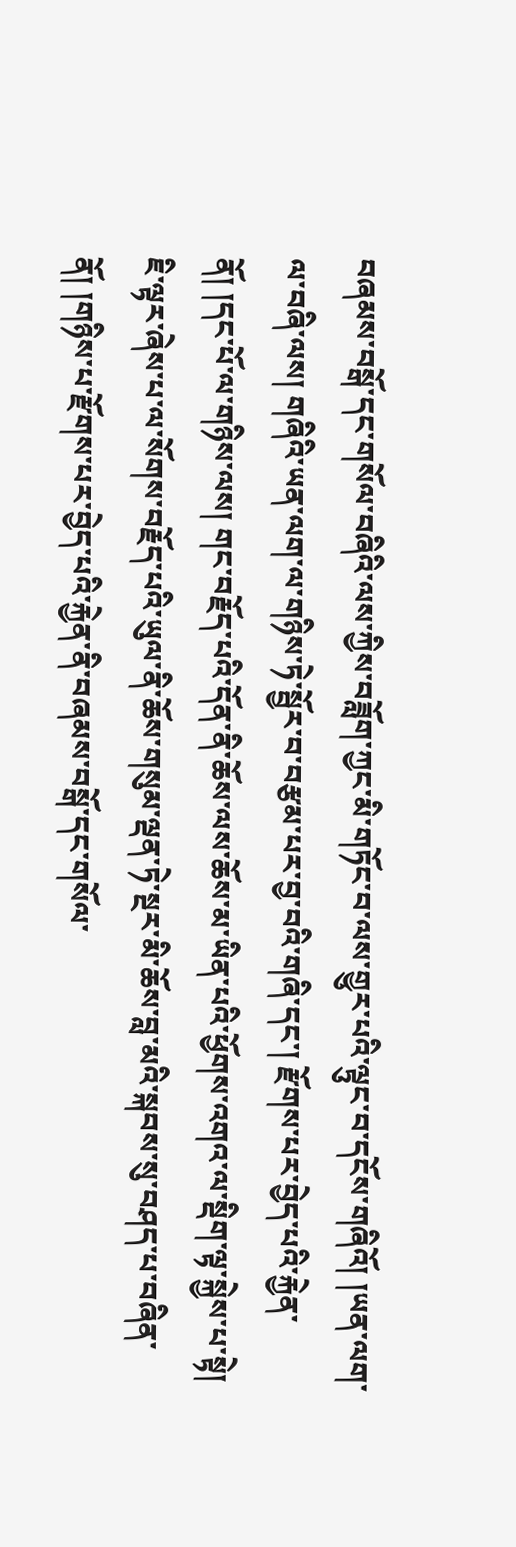བཞམས་བསྒོ་དང་གསོལ་བཞིའི་ལས་ཀྱིས་བཟློག་ཀྱང་མི་གཏོང་བ་ལས་གྱུར་པའི་ལྟུང་བ་དངོས་གཞིའོ། །ཡན་ལག་ལ་བཞི་ལས། གཞིའི་ཡན་ལག་ལ་གཉིས་ཏེ་སྦྱོར་བ་བརྩམ་པར་བྱ་བའི་གཞི་དང་། རྫོགས་པར་བྱེད་པའི་རྐྱེན་ནོ། །དང་པོ་ལ་གཉིས་ལས། གང་བརྗོད་པའི་དོན་ནི་ཆོས་ལས་ཆོས་མ་ཡིན་པའི་ཕྱོགས་འགའ་ལ་སྡིག་ལྟ་སྐྱེས་པ་སྟེ། ཇི་ལྟར་ཞེས་པ་ལ་སོགས་བརྗོད་པའི་ཡུལ་ནི་ཆོས་གསུམ་ལྡན་ཏེ་སྔར་མི་ཆོས་བླ་མའི་སྐབས་སུ་བཤད་པ་བཞིན་ནོ། །གཉིས་པ་རྫོགས་པར་བྱེད་པའི་རྐྱེན་ནི་བཞམས་བསྒོ་དང་གསོལ་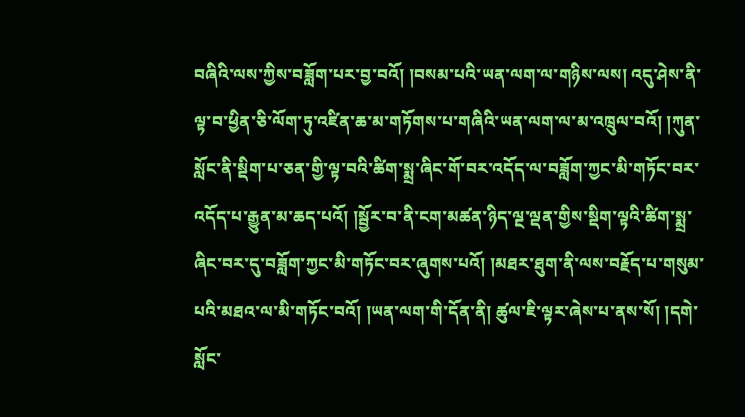བཞིའི་ལས་ཀྱིས་བཟློག་པར་བྱ་བའོ། །བསམ་པའི་ཡན་ལག་ལ་གཉིས་ལས། འདུ་ཤེས་ནི་ལྟ་བ་ཕྱིན་ཅི་ལོག་ཏུ་འཛིན་ཆ་མ་གཏོགས་པ་གཞིའི་ཡན་ལག་ལ་མ་འཁྲུལ་བའོ། །ཀུན་སློང་ནི་སྡིག་པ་ཅན་གྱི་ལྟ་བའི་ཚིག་སྨྲ་ཞིང་གོ་བར་འདོད་ལ་བཟློག་ཀྱང་མི་གཏོང་བར་འདོད་པ་རྒྱུན་མ་ཆད་པའོ། །སྦྱོར་བ་ནི་ངག་མཚན་ཉིད་ལྔ་ལྡན་གྱིས་སྡིག་ལྟའི་ཚིག་སྨྲ་ཞིང་བར་དུ་བཟློག་ཀྱང་མི་གཏོང་བར་ཞུགས་པའོ། །མཐར་ཐུག་ནི་ལས་བརྗོད་པ་གསུམ་པའི་མཐའ་ལ་མི་གཏོང་བའོ། །ཡན་ལག་གི་དོན་ནི། ཚུལ་ཇི་ལྟར་ཞེས་པ་ནས་སོ། །དགེ་སློང་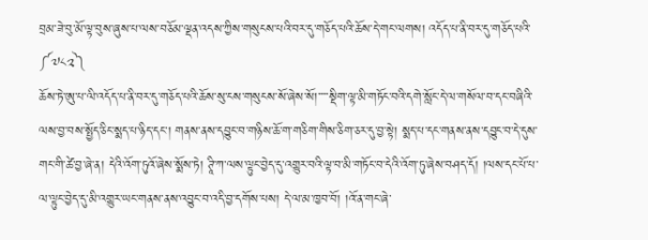བྲམ་ཟེ་བུ་མོ་ལྟ་བུས་ཞུས་པ་ལས་བཅོམ་ལྡན་འདས་ཀྱིས་གསུངས་པའི་བར་དུ་གཅོད་པའི་ཆོས་དེ་གང་ལགས། འདོད་པ་ནི་བར་དུ་གཅོད་པའི་
༼༧༨༢༽
ཆོས་ཏེ་ཨུ་པ་ལི་འདོད་པ་ནི་བར་དུ་གཅོད་པའི་ཆོས་སུ་ངས་གསུངས་སོ་ཞེས་སོ།་་་་་སྡིག་ལྟ་མི་གཏོང་བའི་དགེ་སློང་དེ་ལ་གསོལ་བ་དང་བཞིའི་ལས་བྱ་བས་སྤྱོད་ཅིང་སྨད་པ་ཉིད་དང་། གནས་ནས་དབྱུང་བ་གཉིས་ཆོ་ག་གཅིག་གིས་ཅིག་ཅར་དུ་བྱ་སྟེ། སྨད་པ་དང་གནས་ནས་དབྱུང་བ་དེ་དུས་གང་གི་ཚེ་བྱ་ཞེ་ན། དེའི་འོག་ཏུའོ་ཞེས་སྨོས་ཏེ། ཊཱི་ཀ་ལས་ལྟུང་བྱེད་དུ་འགྱུར་བའི་ལྟ་བ་མི་གཏོང་བ་དེའི་འོག་ཏུ་ཞེས་བཤད་དོ། །ལས་དང་པོ་པ་ལ་ལྟུང་བྱེད་དུ་མི་འགྱུར་ཡང་གནས་ནས་འབྱུང་བ་འདི་བྱ་དགོས་པས། དེ་ལ་མ་ཁྱབ་བོ། །འོ་ན་གང་ཞེ་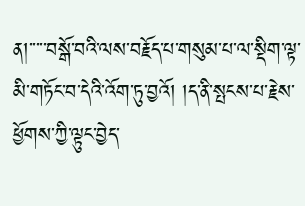ན།་་་་་བསྒོ་བའི་ལས་བརྗོད་པ་གསུམ་པ་ལ་སྡིག་ལྟ་མི་གཏོང་བ་དེའི་འོག་ཏུ་བྱའོ། །ད་ནི་སྤངས་པ་རྗེས་ཕྱོགས་ཀྱི་ལྟུང་བྱེད་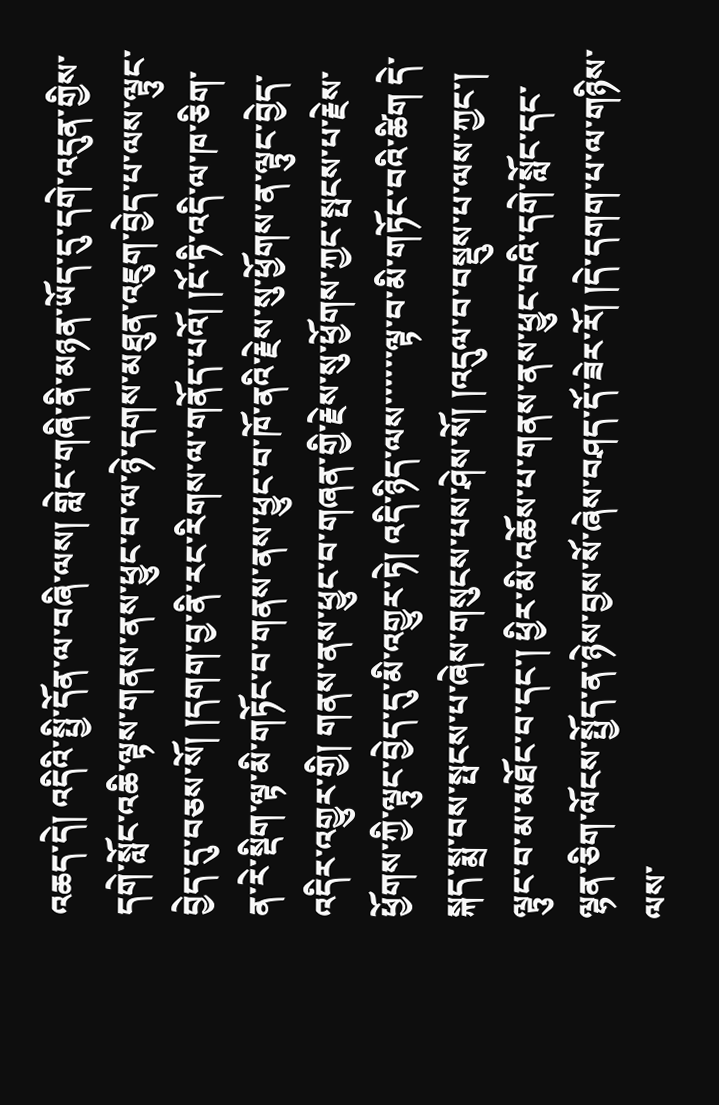འཆད་དེ། འདིའི་སྤྱི་དོན་ལ་བཞི་ལས། གླེང་གཞི་ནི་མཉན་ཡོད་དུ་དགེ་འདུན་གྱིས་དགེ་སློང་འཆི་ལྟས་གནས་ནས་ཕྱུང་བ་ལ་ཉེ་དགས་མཐུན་འཇུག་བྱེད་པ་ལས་ལྟུང་བྱེད་དུ་བཅས་སོ། །དགག་བྱ་ནི་རང་རིགས་ལ་གནོད་པའོ། །ངོ་ཏི་འདི་ལ་ཁ་ཅིག་ན་རེ་སྡིག་ལྟ་མི་གཏོང་བ་གནས་ནས་ཕྱུང་བ་ཁོ་ནའི་རྗེས་སུ་ཕྱོགས་ན་ལྟུང་བྱེད་འདིར་འགྱུར་གྱི། གནས་ནས་ཕྱུང་བ་གཞན་གྱི་རྗེས་སུ་ཕྱོགས་ཀྱང་སྤངས་པ་རྗེས་ཕྱོགས་ཀྱི་ལྟུང་བྱེད་དུ་མི་འགྱུར་ཏེ། འདི་ཉིད་ལས་་་་་་ལྟ་བ་མི་གཏོང་བའི་ཚིག དེ་སྐད་སྨྲ་བས་སྤངས་པ་ཞེས་གསུངས་པས་ཤེས་སོ། །འདུལ་བ་བསྡུས་པ་ལས་ཀྱང་། ལྟུང་བ་མ་མཐོང་བ་དང་། ཕྱིར་མི་འཆོས་པ་གནས་ནས་ཕྱུང་བའི་དགེ་སློང་དང་ལྷན་ཅིག་ལོངས་སྤྱོད་ན་ཉེས་བྱས་སོ་ཞེས་བཤད་དོ་ཟེར་རོ། །དེ་དགག་པ་ལ་གཉིས་ལས་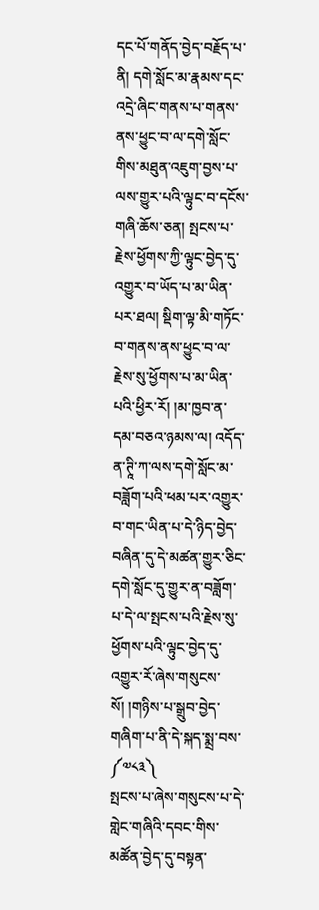དང་པོ་གནོད་བྱེད་བརྗོད་པ་ནི། དགེ་སློང་མ་རྣམས་དང་འདྲེ་ཞིང་གནས་པ་གནས་ནས་ཕྱུང་བ་ལ་དགེ་སློང་གིས་མཐུན་འཇུག་བྱས་པ་ལས་གྱུར་པའི་ལྟུང་བ་དངོས་གཞི་ཆོས་ཅན། སྤངས་པ་རྗེས་ཕྱོགས་ཀྱི་ལྟུང་བྱེད་དུ་འགྱུར་བ་ཡོད་པ་མ་ཡིན་པར་ཐལ། སྡིག་ལྟ་མི་གཏོང་བ་གནས་ནས་ཕྱུང་བ་ལ་རྗེས་སུ་ཕྱོགས་པ་མ་ཡིན་པའི་ཕྱིར་རོ། །མ་ཁྱབ་ན་དམ་བཅའ་ཉམས་ལ། འདོད་ན་ཊཱི་ཀ་ལས་དགེ་སློང་མ་བཟློག་པའི་ཕམ་པར་འགྱུར་བ་གང་ཡིན་པ་དེ་ཉིད་བྱེད་བཞིན་དུ་དེ་མཚན་གྱུར་ཅིང་དགེ་སློང་དུ་གྱུར་ན་བཟློག་པ་དེ་ལ་སྤངས་པའི་རྗེས་སུ་ཕྱོགས་པའི་ལྟུང་བྱེད་དུ་འགྱུར་རོ་ཞེས་གསུངས་སོ། །གཉིས་པ་སྒྲུབ་བྱེད་གཞིག་པ་ནི་དེ་སྐད་སྨྲ་བས་
༼༧༨༣༽
སྤངས་པ་ཞེས་གསུངས་པ་དེ་གླེང་གཞིའི་དབང་གིས་མཚོན་བྱེད་དུ་བསྟན་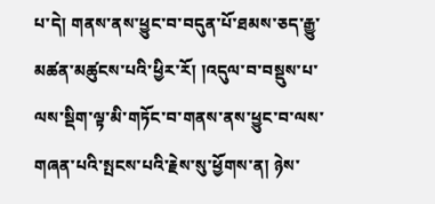པ་དེ། གནས་ནས་ཕྱུང་བ་བདུན་པོ་ཐམས་ཅད་རྒྱུ་མཚན་མཚུངས་པའི་ཕྱིར་རོ། །འདུལ་བ་བསྡུས་པ་ལས་སྡིག་ལྟ་མི་གཏོང་བ་གནས་ནས་ཕྱུང་བ་ལས་གཞན་པའི་སྤངས་པའི་རྗེས་སུ་ཕྱོགས་ན། ཉེས་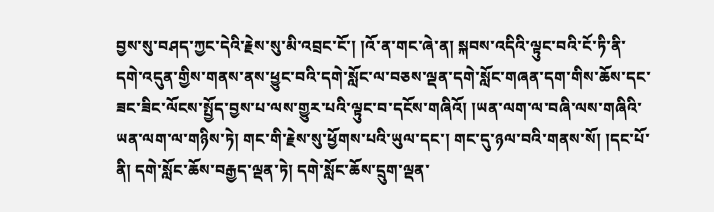བྱས་སུ་བཤད་ཀྱང་དེའི་རྗེས་སུ་མི་འབྲང་ངོ་། །འོ་ན་གང་ཞེ་ན། སྐབས་འདིའི་ལྟུང་བའི་ངོ་ཏི་ནི་དགེ་འདུན་གྱིས་གནས་ནས་ཕྱུང་བའི་དགེ་སློང་ལ་བཅས་ལྡན་དགེ་སློང་གཞན་དག་གིས་ཆོས་དང་ཟང་ཟིང་ལོངས་སྤྱོད་བྱས་པ་ལས་གྱུར་པའི་ལྟུང་བ་དངོས་གཞིའོ། །ཡན་ལག་ལ་བཞི་ལས་གཞིའི་ཡན་ལག་ལ་གཉིས་ཏེ། གང་གི་རྗེས་སུ་ཕྱོགས་པའི་ཡུལ་དང་། གང་དུ་ཉལ་བའི་གནས་སོ། །དང་པོ་ནི། དགེ་སློང་ཆོས་བརྒྱད་ལྡན་ཏེ། དགེ་སློང་ཆོས་དྲུག་ལྡན་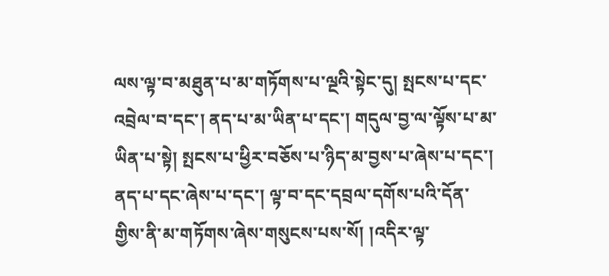ལས་ལྟ་བ་མཐུན་པ་མ་གཏོགས་པ་ལྔའི་སྟེང་དུ། སྤངས་པ་དང་འབྲེལ་བ་དང་། ནད་པ་མ་ཡིན་པ་དང་། གདུལ་བྱ་ལ་ལྟོས་པ་མ་ཡིན་པ་སྟེ། སྤངས་པ་ཕྱིར་བཅོས་པ་ཉིད་མ་བྱས་པ་ཞེས་པ་དང་། ནད་པ་དང་ཞེས་པ་དང་། ལྟ་བ་དང་དབྲལ་དགོས་པའི་དོན་གྱིས་ནི་མ་གཏོགས་ཞེས་གསུངས་པས་སོ། །འདིར་ལྟ་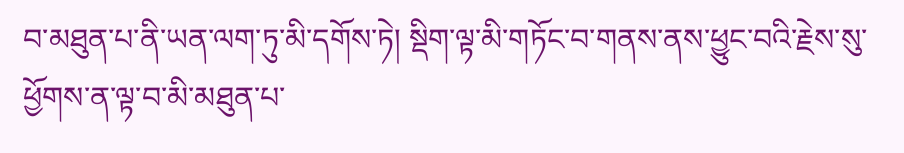བ་མཐུན་པ་ནི་ཡན་ལག་ཏུ་མི་དགོས་ཏེ། སྡིག་ལྟ་མི་གཏོང་བ་གནས་ནས་ཕྱུང་བའི་རྗེས་སུ་ཕྱོགས་ན་ལྟ་བ་མི་མཐུན་པ་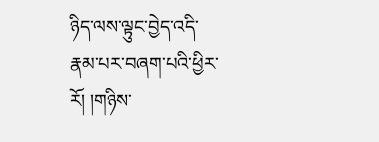ཉིད་ལས་ལྟུང་བྱེད་འདི་རྣམ་པར་བཞག་པའི་ཕྱིར་རོ། །གཉིས་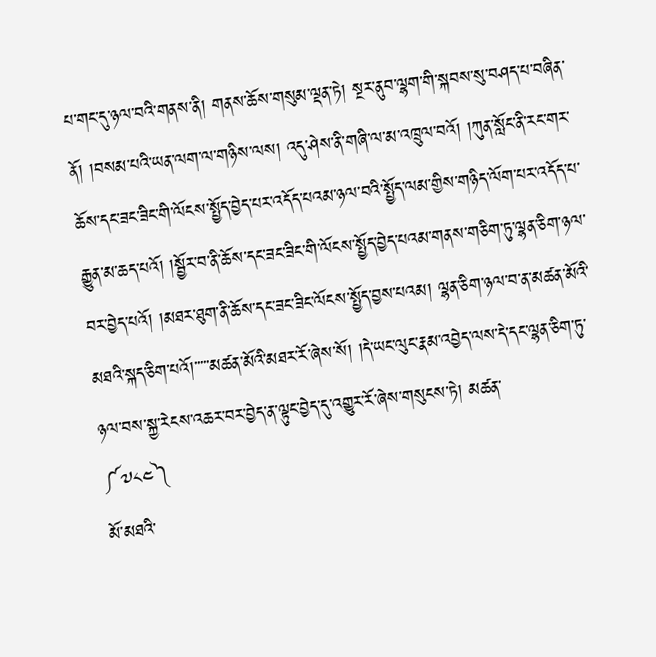པ་གང་དུ་ཉལ་བའི་གནས་ནི། གནས་ཆོས་གསུམ་ལྡན་ཏེ། སྔར་ནུབ་ལྷག་གི་སྐབས་སུ་བཤད་པ་བཞིན་ནོ། །བསམ་པའི་ཡན་ལག་ལ་གཉིས་ལས། འདུ་ཤེས་ནི་གཞི་ལ་མ་འཁྲུལ་བའོ། །ཀུན་སློང་ནི་རང་གར་ཆོས་དང་ཟང་ཟིང་གི་ལོངས་སྤྱོད་བྱེད་པར་འདོད་པའམ་ཉལ་བའི་སྤྱོད་ལམ་གྱིས་གཉིད་ལོག་པར་འདོད་པ་རྒྱུན་མ་ཆད་པའོ། །སྦྱོར་བ་ནི་ཆོས་དང་ཟང་ཟིང་གི་ལོངས་སྤྱོད་བྱེད་པའམ་གནས་གཅིག་ཏུ་ལྷན་ཅིག་ཉལ་བར་བྱེད་པའོ། །མཐར་ཐུག་ནི་ཆོས་དང་ཟང་ཟིང་ལོངས་སྤྱོད་བྱས་པའམ། ལྷན་ཅིག་ཉལ་བ་ན་མཚན་མོའི་མཐའི་སྐད་ཅིག་པའོ།་་་་་མཚན་མོའི་མཐར་རོ་ཞེས་སོ། །དེ་ཡང་ལུང་རྣམ་འབྱེད་ལས་དེ་དང་ལྷན་ཅིག་ཏུ་ཉལ་བས་སྐྱ་རེངས་འཆར་བར་བྱེད་ན་ལྟུང་བྱེད་དུ་འགྱུར་རོ་ཞེས་གསུངས་ཏེ། མཚན་
༼༧༨༤༽
མོ་མཐའི་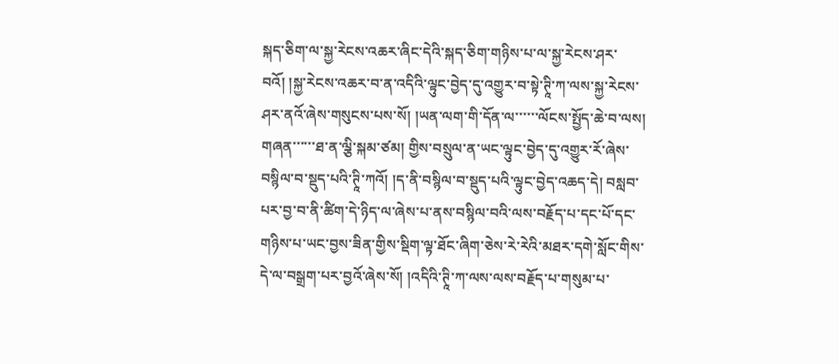སྐད་ཅིག་ལ་སྐྱ་རེངས་འཆར་ཞིང་དེའི་སྐད་ཅིག་གཉིས་པ་ལ་སྐྱ་རེངས་ཤར་བའོ། །སྐྱ་རེངས་འཆར་བ་ན་འདིའི་ལྟུང་བྱེད་དུ་འགྱུར་བ་སྟེ་ཊཱི་ཀ་ལས་སྐྱ་རེངས་ཤར་ནའོ་ཞེས་གསུངས་པས་སོ། །ཡན་ལག་གི་དོན་ལ་་་་་་ལོངས་སྤྱོད་ཆེ་བ་ལས། གཞན་་་་་་ཐ་ན་ལྕི་སྐམ་ཙམ། གྱིས་བསྲུལ་ན་ཡང་ལྟུང་བྱེད་དུ་འགྱུར་རོ་ཞེས་བསྙིལ་བ་སྡུད་པའི་ཊཱི་ཀའོ། །ད་ནི་བསྙིལ་བ་སྡུད་པའི་ལྟུང་བྱེད་འཆད་དེ། བསླབ་པར་བྱ་བ་ནི་ཚིག་དེ་ཉིད་ལ་ཞེས་པ་ནས་བསྙིལ་བའི་ལས་བརྗོད་པ་དང་པོ་དང་གཉིས་པ་ཡང་བྱས་ཟིན་གྱིས་སྡིག་ལྟ་ཐོང་ཞིག་ཅེས་རེ་རེའི་མཐར་དགེ་སློང་གིས་དེ་ལ་བསྒྲག་པར་བྱའོ་ཞེས་སོ། །འདིའི་ཊཱི་ཀ་ལས་ལས་བརྗོད་པ་གསུམ་པ་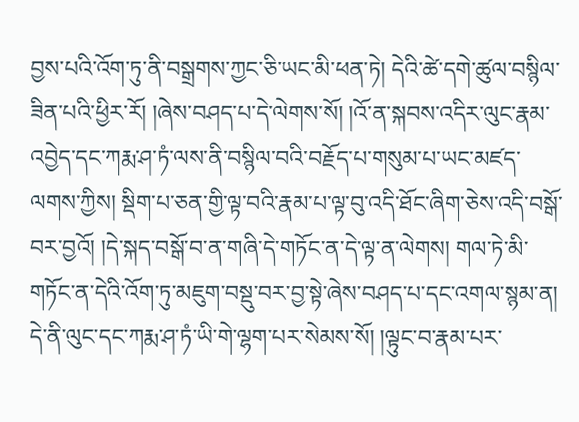བྱས་པའི་འོག་ཏུ་ནི་བསྒྲགས་ཀྱང་ཅི་ཡང་མི་ཕན་ཏེ། དེའི་ཚེ་དགེ་ཚུལ་བསྙིལ་ཟིན་པའི་ཕྱིར་རོ། །ཞེས་བཤད་པ་དེ་ལེགས་སོ། །འོ་ན་སྐབས་འདིར་ལུང་རྣམ་འབྱེད་དང་ཀརྨ་ཤ་ཏཾ་ལས་ནི་བསྙིལ་བའི་བརྗོད་པ་གསུམ་པ་ཡང་མཛད་ལགས་ཀྱིས། སྡིག་པ་ཅན་གྱི་ལྟ་བའི་རྣམ་པ་ལྟ་བུ་འདི་ཐོང་ཞིག་ཅེས་འདི་བསྒོ་བར་བྱའོ། །དེ་སྐད་བསྒོ་བ་ན་གཞི་དེ་གཏོང་ན་དེ་ལྟ་ན་ལེགས། གལ་ཏེ་མི་གཏོང་ན་དེའི་འོག་ཏུ་མཇུག་བསྡུ་བར་བྱ་སྟེ་ཞེས་བཤད་པ་དང་འགལ་སྙམ་ན། དེ་ནི་ལུང་དང་ཀརྨ་ཤ་ཏཾ་ཡི་གེ་ལྷག་པར་སེམས་སོ། །ལྟུང་བ་རྣམ་པར་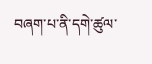བཞག་པ་ནི་དགེ་ཚུལ་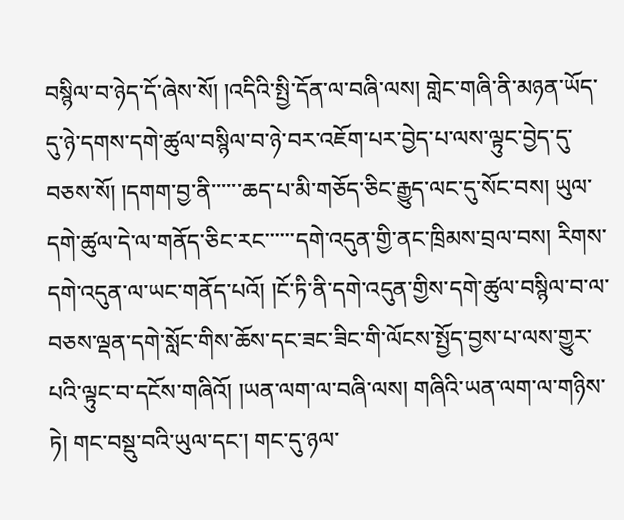བསྙིལ་བ་ཉེད་དོ་ཞེས་སོ། །འདིའི་སྤྱི་དོན་ལ་བཞི་ལས། གླེང་གཞི་ནི་མཉན་ཡོད་དུ་ཉེ་དགས་དགེ་ཚུལ་བསྙིལ་བ་ཉེ་བར་འཇོག་པར་བྱེད་པ་ལས་ལྟུང་བྱེད་དུ་བཅས་སོ། །དགག་བྱ་ནི་་་་་་ཆད་པ་མི་གཅོད་ཅིང་རྒྱུད་ལང་དུ་སོང་བས། ཡུལ་དགེ་ཚུལ་དེ་ལ་གནོད་ཅིང་རང་་་་་་དགེ་འདུན་གྱི་ནང་ཁྲིམས་བྲལ་བས། རིགས་དགེ་འདུན་ལ་ཡང་གནོད་པའོ། །ངོ་ཏི་ནི་དགེ་འདུན་གྱིས་དགེ་ཚུལ་བསྙིལ་བ་ལ་བཅས་ལྡན་དགེ་སློང་གིས་ཆོས་དང་ཟང་ཟིང་གི་ལོངས་སྤྱོད་བྱས་པ་ལས་གྱུར་པའི་ལྟུང་བ་དངོས་གཞིའོ། །ཡན་ལག་ལ་བཞི་ལས། གཞིའི་ཡན་ལག་ལ་གཉིས་ཏེ། གང་བསྡུ་བའི་ཡུལ་དང་། གང་དུ་ཉལ་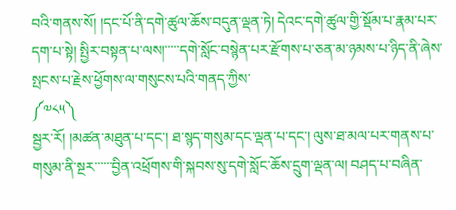བའི་གནས་སོ། །དང་པོ་ནི་དགེ་ཚུལ་ཆོས་བདུན་ལྡན་ཏེ། དེའང་དགེ་ཚུལ་གྱི་སྡོམ་པ་རྣམ་པར་དག་པ་སྟེ། སྤྱིར་བསྟན་པ་ལས།་་་་་དགེ་སློང་བསྙེན་པར་རྫོགས་པ་ཅན་མ་ཉམས་པ་ཉིད་ནི་ཞེས་སྤངས་པ་རྗེས་ཕྱོགས་ལ་གསུངས་པའི་གནད་ཀྱིས་
༼༧༨༥༽
སྦྱར་རོ། །མཚན་མཐུན་པ་དང་། ཐ་སྙད་གསུམ་དང་ལྡན་པ་དང་། ལུས་ཐ་མལ་པར་གནས་པ་གསུམ་ནི་སྔར་་་་་་བྱིན་འཕྲོགས་གི་སྐབས་སུ་དགེ་སློང་ཆོས་དྲུག་ལྡན་ལ། བཤད་པ་བཞིན་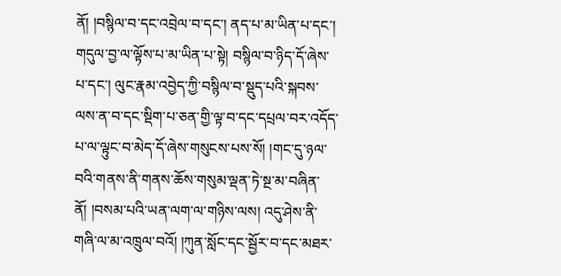ནོ། །བསྙིལ་བ་དང་འབྲེལ་བ་དང་། ནད་པ་མ་ཡིན་པ་དང་། གདུལ་བྱ་ལ་ལྟོས་པ་མ་ཡིན་པ་སྟེ། བསྙིལ་བ་ཉིད་དོ་ཞེས་པ་དང་། ལུང་རྣམ་འབྱེད་ཀྱི་བསྙིལ་བ་སྡུད་པའི་སྐབས་ལས་ན་བ་དང་སྡིག་པ་ཅན་གྱི་ལྟ་བ་དང་དཔྲལ་བར་འདོད་པ་ལ་ལྟུང་བ་མེད་དོ་ཞེས་གསུངས་པས་སོ། །གང་དུ་ཉལ་བའི་གནས་ནི་གནས་ཆོས་གསུམ་ལྡན་ཏེ་སྔ་མ་བཞིན་ནོ། །བསམ་པའི་ཡན་ལག་ལ་གཉིས་ལས། འདུ་ཤེས་ནི་གཞི་ལ་མ་འཁྲུལ་བའོ། །ཀུན་སློང་དང་སྦྱོར་བ་དང་མཐར་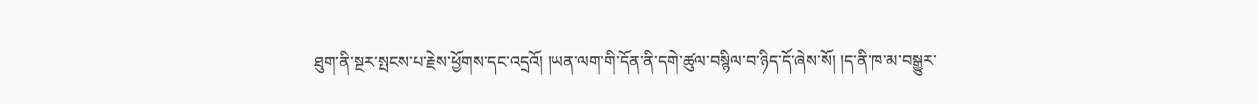ཐུག་ནི་སྔར་སྤངས་པ་རྗེས་ཕྱོགས་དང་འདྲའོ། །ཡན་ལག་གི་དོན་ནི་དགེ་ཚུལ་བསྙིལ་བ་ཉིད་དོ་ཞེས་སོ། །ད་ནི་ཁ་མ་བསྒྱུར་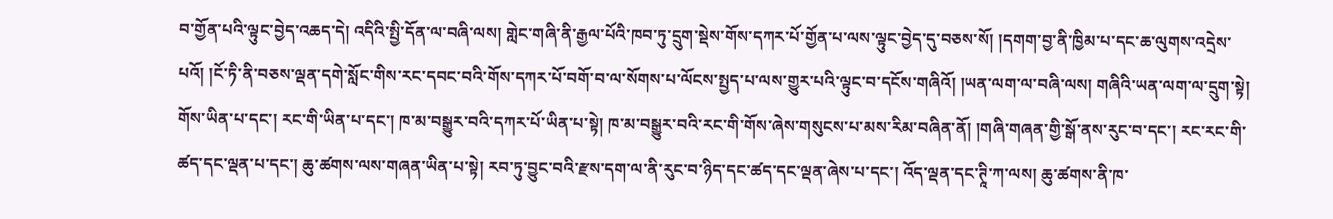བ་གྱོན་པའི་ལྟུང་བྱེད་འཆད་དེ། འདིའི་སྤྱི་དོན་ལ་བཞི་ལས། གླེང་གཞི་ནི་རྒྱལ་པོའི་ཁབ་ཏུ་དྲུག་སྡེས་གོས་དཀར་པོ་གྱོན་པ་ལས་ལྟུང་བྱེད་དུ་བཅས་སོ། །དགག་བྱ་ནི་ཁྱིམ་པ་དང་ཆ་ལུགས་འདྲེས་པའོ། །ངོ་ཏི་ནི་བཅས་ལྡན་དགེ་སློང་གིས་རང་དབང་བའི་གོས་དཀར་པོ་བགོ་བ་ལ་སོགས་པ་ལོངས་སྤྱད་པ་ལས་གྱུར་པའི་ལྟུང་བ་དངོས་གཞིའོ། །ཡན་ལག་ལ་བཞི་ལས། གཞིའི་ཡན་ལག་ལ་དྲུག་སྟེ། གོས་ཡིན་པ་དང་། རང་གི་ཡིན་པ་དང་། ཁ་མ་བསྒྱུར་བའི་དཀར་པོ་ཡིན་པ་སྟེ། ཁ་མ་བསྒྱུར་བའི་རང་གི་གོས་ཞེས་གསུངས་པ་མས་རིམ་བཞིན་ནོ། །གཞི་གཞན་གྱི་སྒོ་ནས་རུང་བ་དང་། རང་རང་གི་ཚད་དང་ལྡན་པ་དང་། ཆུ་ཚགས་ལས་གཞན་ཡིན་པ་སྟེ། རབ་ཏུ་བྱུང་བའི་རྫས་དག་ལ་ནི་རུང་བ་ཉིད་དང་ཚད་དང་ལྡན་ཞེས་པ་དང་། འོད་ལྡན་དང་ཊཱི་ཀ་ལས། ཆུ་ཚགས་ནི་ཁ་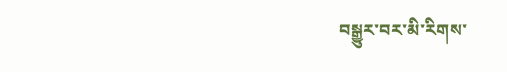བསྒྱུར་བར་མི་རིགས་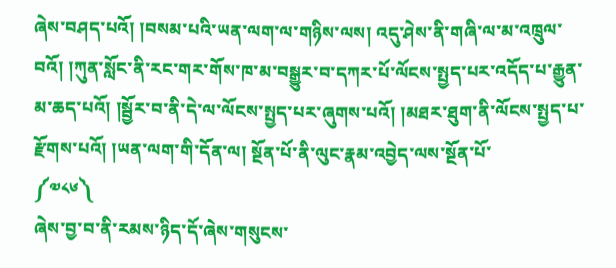ཞེས་བཤད་པའོ། །བསམ་པའི་ཡན་ལག་ལ་གཉིས་ལས། འདུ་ཤེས་ནི་གཞི་ལ་མ་འཁྲུལ་བའོ། །ཀུན་སློང་ནི་རང་གར་གོས་ཁ་མ་བསྒྱུར་བ་དཀར་པོ་ལོངས་སྤྱད་པར་འདོད་པ་རྒྱུན་མ་ཆད་པའོ། །སྦྱོར་བ་ནི་དེ་ལ་ལོངས་སྤྱད་པར་ཞུགས་པའོ། །མཐར་ཐུག་ནི་ལོངས་སྤྱད་པ་རྫོགས་པའོ། །ཡན་ལག་གི་དོན་ལ། སྔོན་པོ་ནི་ལུང་རྣམ་འབྱེད་ལས་སྔོན་པོ་
༼༧༨༦༽
ཞེས་བྱ་བ་ནི་རམས་ཉིད་དོ་ཞེས་གསུངས་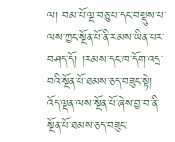ལ། བམ་པོ་ལྔ་བཅུ་པ་དང་བསྡུས་པ་ལས་ཀྱང་སྔོན་པོ་ནི་རམས་ཡིན་པར་བཤད་དོ། །རམས་དང་ཁ་དོག་འདྲ་བའི་སྔོན་པོ་ཐམས་ཅད་བཟུང་སྟེ། འོད་ལྡན་ལས་སྔོན་པོ་ཞེས་བྱ་བ་ནི་སྔོན་པོ་ཐམས་ཅད་བཟུང་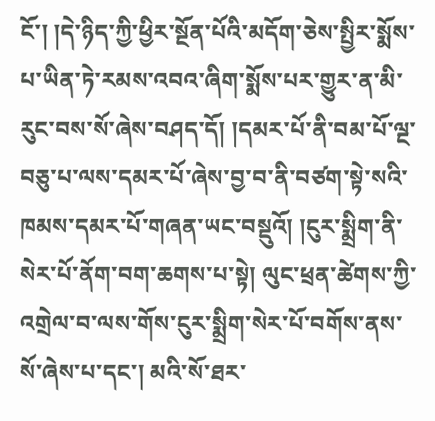ངོ་། །དེ་ཉིད་ཀྱི་ཕྱིར་སྔོན་པོའི་མདོག་ཅེས་སྤྱིར་སྨོས་པ་ཡིན་ཏེ་རམས་འབའ་ཞིག་སྨོས་པར་གྱུར་ན་མི་རུང་བས་སོ་ཞེས་བཤད་དོ། །དམར་པོ་ནི་བམ་པོ་ལྔ་བཅུ་པ་ལས་དམར་པོ་ཞེས་བྱ་བ་ནི་བཙག་སྟེ་སའི་ཁམས་དམར་པོ་གཞན་ཡང་བསྡུའོ། །ངུར་སྨྲིག་ནི་སེར་པོ་ནོག་བག་ཆགས་པ་སྟེ། ལུང་ཕྲན་ཚེགས་ཀྱི་འགྲེལ་བ་ལས་གོས་ངུར་སྨྲིག་སེར་པོ་བགོས་ནས་སོ་ཞེས་པ་དང་། མའི་སོ་ཐར་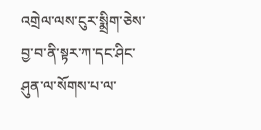འགྲེལ་ལས་ངུར་སྨྲིག་ཅེས་བྱ་བ་ནི་སྟར་ཀ་དང་ཤིང་ཤུན་ལ་སོགས་པ་ལ་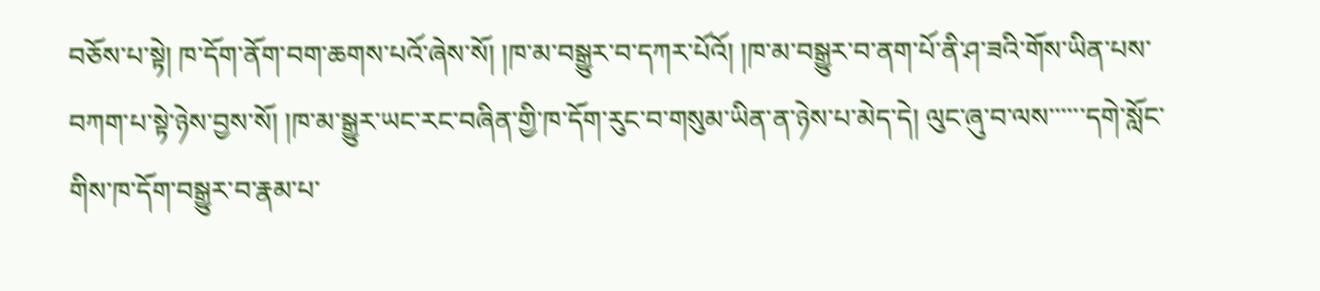བཅོས་པ་སྟེ། ཁ་དོག་ནོག་བག་ཆགས་པའོ་ཞེས་སོ། །ཁ་མ་བསྒྱུར་བ་དཀར་པོའོ། །ཁ་མ་བསྒྱུར་བ་ནག་པོ་ནི་ཤ་ཟའི་གོས་ཡིན་པས་བཀག་པ་སྟེ་ཉེས་བྱས་སོ། །ཁ་མ་སྒྱུར་ཡང་རང་བཞིན་གྱི་ཁ་དོག་རུང་བ་གསུམ་ཡིན་ན་ཉེས་པ་མེད་དེ། ལུང་ཞུ་བ་ལས་་་་་་དགེ་སློང་གིས་ཁ་དོག་བསྒྱུར་བ་རྣམ་པ་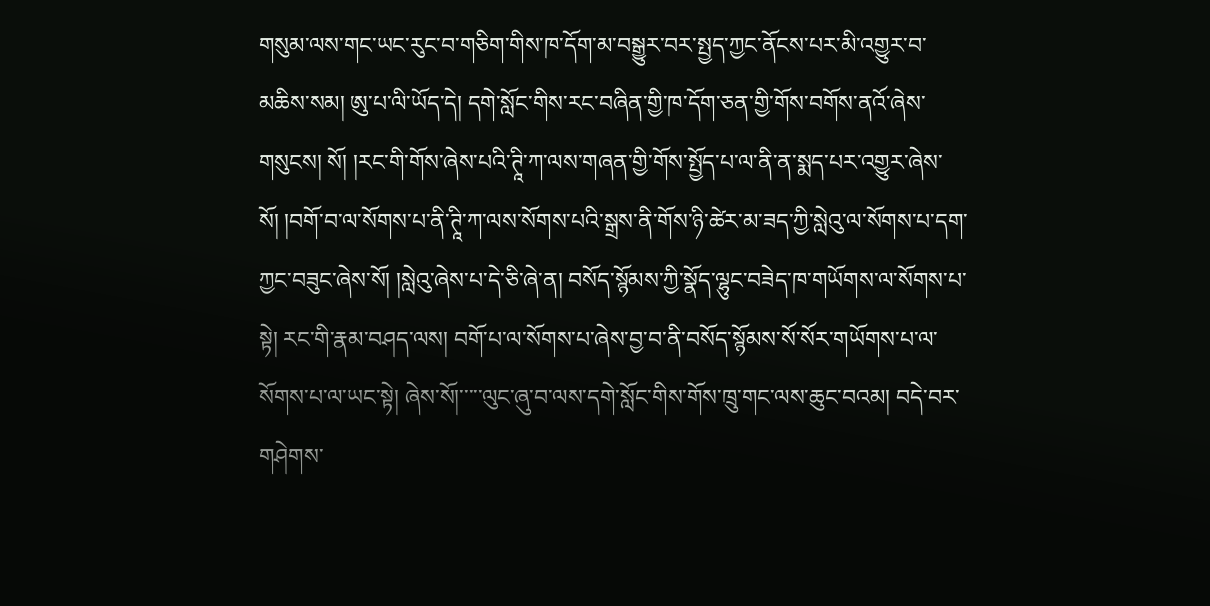གསུམ་ལས་གང་ཡང་རུང་བ་གཅིག་གིས་ཁ་དོག་མ་བསྒྱུར་བར་སྤྱད་ཀྱང་ནོངས་པར་མི་འགྱུར་བ་མཆིས་སམ། ཨུ་པ་ལི་ཡོད་དེ། དགེ་སློང་གིས་རང་བཞིན་གྱི་ཁ་དོག་ཅན་གྱི་གོས་བགོས་ནའོ་ཞེས་གསུངས། སོ། །རང་གི་གོས་ཞེས་པའི་ཊཱི་ཀ་ལས་གཞན་གྱི་གོས་སྤྱོད་པ་ལ་ནི་ན་སྨད་པར་འགྱུར་ཞེས་སོ། །བགོ་བ་ལ་སོགས་པ་ནི་ཊཱི་ཀ་ལས་སོགས་པའི་སྒྲས་ནི་གོས་ཉི་ཚེར་མ་ཟད་ཀྱི་སླེའུ་ལ་སོགས་པ་དག་ཀྱང་བཟུང་ཞེས་སོ། །སླེའུ་ཞེས་པ་དེ་ཅི་ཞེ་ན། བསོད་སྙོམས་ཀྱི་སྣོད་ལྷུང་བཟེད་ཁ་གཡོགས་ལ་སོགས་པ་སྟེ། རང་གི་རྣམ་བཤད་ལས། བགོ་པ་ལ་སོགས་པ་ཞེས་བྱ་བ་ནི་བསོད་སྙོམས་སོ་སོར་གཡོགས་པ་ལ་སོགས་པ་ལ་ཡང་སྟེ། ཞེས་སོ།་་་་་ལུང་ཞུ་བ་ལས་དགེ་སློང་གིས་གོས་ཁྲུ་གང་ལས་ཆུང་བའམ། བདེ་བར་གཤེགས་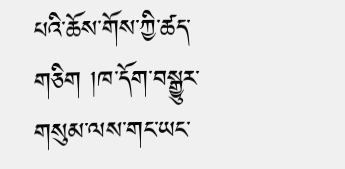པའི་ཆོས་གོས་ཀྱི་ཚད་གཅིག །ཁ་དོག་བསྒྱུར་གསུམ་ལས་གང་ཡང་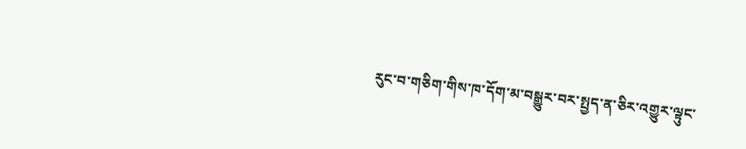རུང་བ་གཅིག་གིས་ཁ་དོག་མ་བསྒྱུར་བར་སྤྱད་ན་ཅིར་འགྱུར་ལྟུང་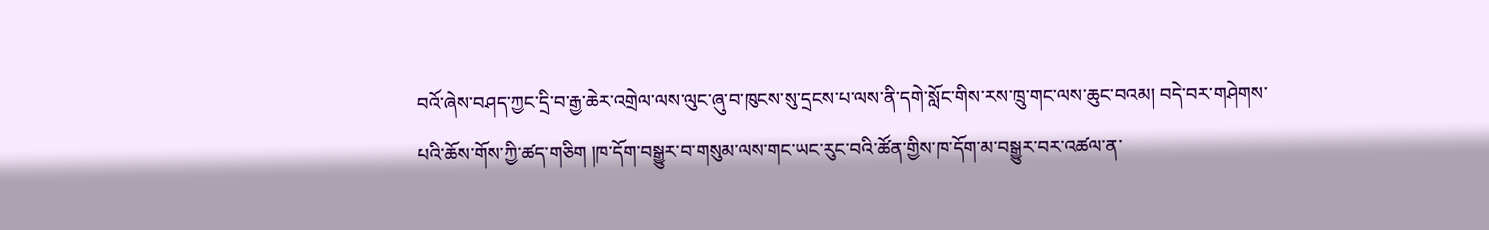བའོ་ཞེས་བཤད་ཀྱང་དྲི་བ་རྒྱ་ཆེར་འགྲེལ་ལས་ལུང་ཞུ་བ་ཁུངས་སུ་དྲངས་པ་ལས་ནི་དགེ་སློང་གིས་རས་ཁྲུ་གང་ལས་ཆུང་བའམ། བདེ་བར་གཤེགས་པའི་ཆོས་གོས་ཀྱི་ཚད་གཅིག །ཁ་དོག་བསྒྱུར་བ་གསུམ་ལས་གང་ཡང་རུང་བའི་ཚོན་གྱིས་ཁ་དོག་མ་བསྒྱུར་བར་འཚལ་ན་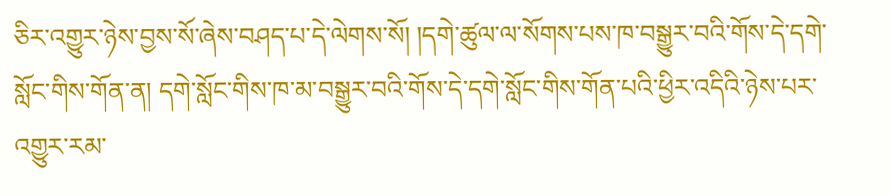ཅིར་འགྱུར་ཉེས་བྱས་སོ་ཞེས་བཤད་པ་དེ་ལེགས་སོ། །དགེ་ཚུལ་ལ་སོགས་པས་ཁ་བསྒྱུར་བའི་གོས་དེ་དགེ་སློང་གིས་གོན་ན། དགེ་སློང་གིས་ཁ་མ་བསྒྱུར་བའི་གོས་དེ་དགེ་སློང་གིས་གོན་པའི་ཕྱིར་འདིའི་ཉེས་པར་འགྱུར་རམ་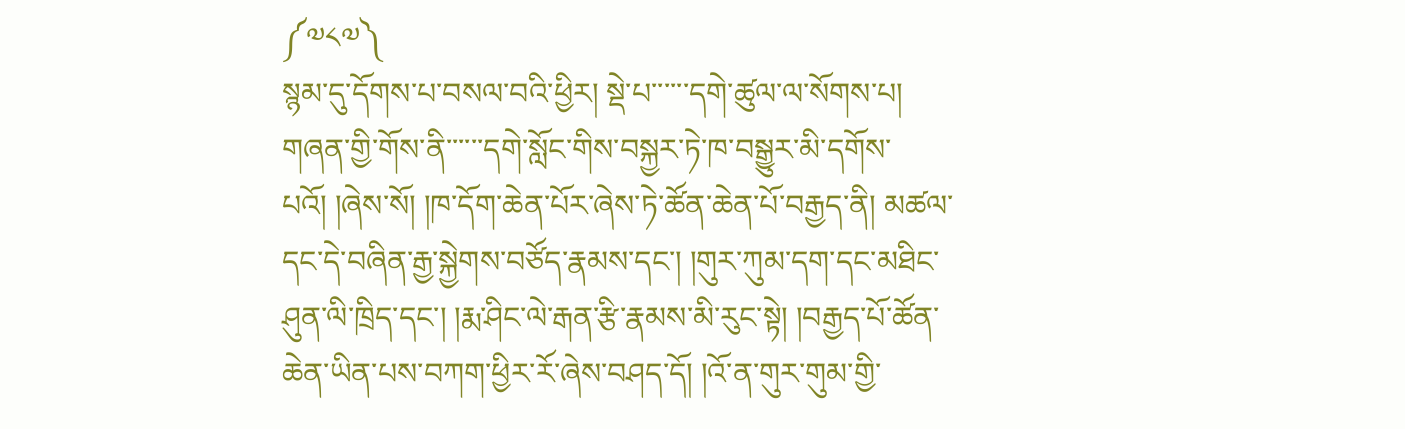༼༧༨༧༽
སྙམ་དུ་དོགས་པ་བསལ་བའི་ཕྱིར། སྡེ་པ་་་་་་དགེ་ཚུལ་ལ་སོགས་པ། གཞན་གྱི་གོས་ནི་་་་་་དགེ་སློང་གིས་བསྐྱར་ཏེ་ཁ་བསྒྱུར་མི་དགོས་པའོ། །ཞེས་སོ། །ཁ་དོག་ཆེན་པོར་ཞེས་ཏེ་ཚོན་ཆེན་པོ་བརྒྱད་ནི། མཚལ་དང་དེ་བཞིན་རྒྱ་སྐྱེགས་བཙོད་རྣམས་དང་། །གུར་ཀུམ་དག་དང་མཐིང་ཤུན་ལི་ཁྲིད་དང་། །རྨ་ཤིང་ལེ་རྒན་རྩི་རྣམས་མི་རུང་སྟེ། །བརྒྱད་པོ་ཚོན་ཆེན་ཡིན་པས་བཀག་ཕྱིར་རོ་ཞེས་བཤད་དོ། །འོ་ན་གུར་གུམ་གྱི་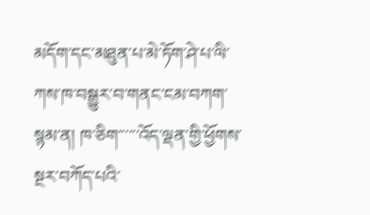མདོག་དང་མཐུན་པ་མེ་ཏོག་ཤེ་པ་ལི་ཀས་ཁ་བསྒྱུར་བ་གནང་ངམ་བཀག་སྙམ་ན། ཁ་ཅིག་་་་་་འོད་ལྡན་གྱི་ཕྱོགས་སྔར་བཀོད་པའི་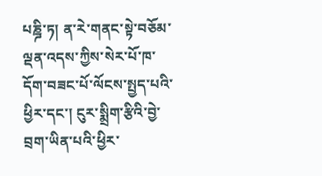པཎྜི་ཏ། ན་རེ་གནང་སྟེ་བཅོམ་ལྡན་འདས་ཀྱིས་སེར་པོ་ཁ་དོག་བཟང་པོ་ལོངས་སྤྱད་པའི་ཕྱིར་དང་། ངུར་སྨྲིག་རྩིའི་བྱེ་བྲག་ཡིན་པའི་ཕྱིར་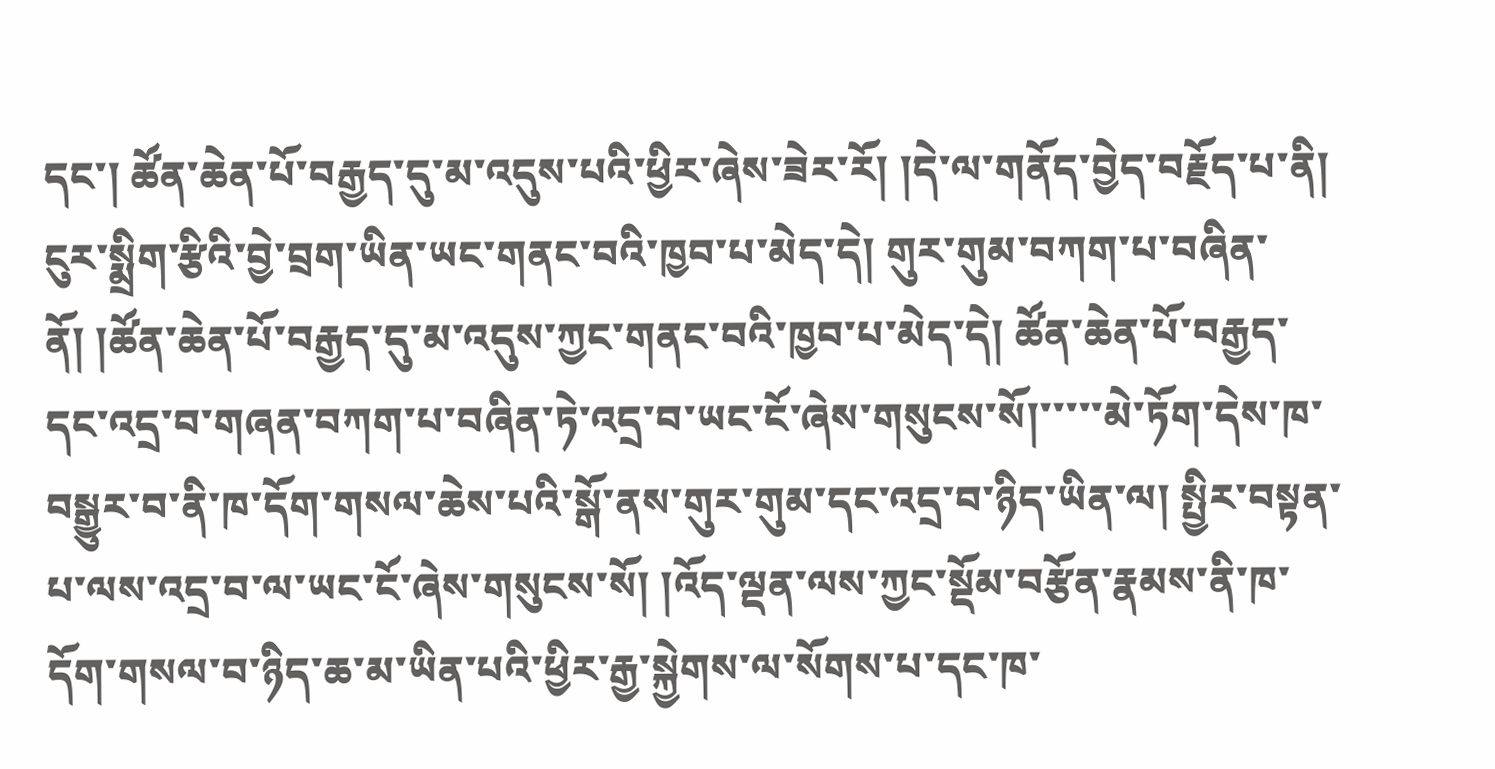དང་། ཚོན་ཆེན་པོ་བརྒྱད་དུ་མ་འདུས་པའི་ཕྱིར་ཞེས་ཟེར་རོ། །དེ་ལ་གནོད་བྱེད་བརྗོད་པ་ནི། ངུར་སྨྲིག་རྩིའི་བྱེ་བྲག་ཡིན་ཡང་གནང་བའི་ཁྱབ་པ་མེད་དེ། གུར་གུམ་བཀག་པ་བཞིན་ནོ། །ཚོན་ཆེན་པོ་བརྒྱད་དུ་མ་འདུས་ཀྱང་གནང་བའི་ཁྱབ་པ་མེད་དེ། ཚོན་ཆེན་པོ་བརྒྱད་དང་འདྲ་བ་གཞན་བཀག་པ་བཞིན་ཏེ་འདྲ་བ་ཡང་ངོ་ཞེས་གསུངས་སོ།་་་་་མེ་ཏོག་དེས་ཁ་བསྒྱུར་བ་ནི་ཁ་དོག་གསལ་ཆེས་པའི་སྒོ་ནས་གུར་གུམ་དང་འདྲ་བ་ཉིད་ཡིན་ལ། སྤྱིར་བསྟན་པ་ལས་འདྲ་བ་ལ་ཡང་ངོ་ཞེས་གསུངས་སོ། །འོད་ལྡན་ལས་ཀྱང་སྡོམ་བརྩོན་རྣམས་ནི་ཁ་དོག་གསལ་བ་ཉིད་ཆ་མ་ཡིན་པའི་ཕྱིར་རྒྱ་སྐྱེགས་ལ་སོགས་པ་དང་ཁ་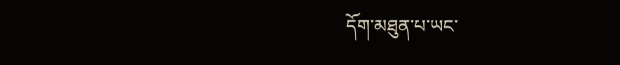དོག་མཐུན་པ་ཡང་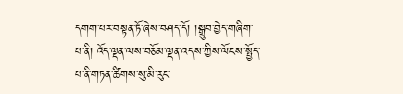དགག་པར་བསྟན་ཏོ་ཞེས་བཤད་དོ། །སྒྲུབ་བྱེད་གཞིག་པ་ནི། འོད་ལྡན་ལས་བཅོམ་ལྡན་འདས་ཀྱིས་ལོངས་སྤྱོད་པ་ནི་གཏན་ཚིགས་སུ་མི་རུང་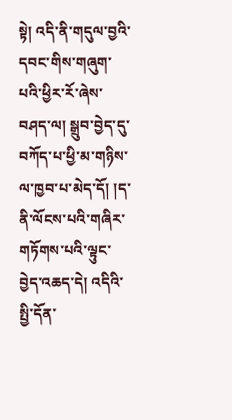སྟེ། འདི་ནི་གདུལ་བྱའི་དབང་གིས་གཞུག་པའི་ཕྱིར་རོ་ཞེས་བཤད་ལ། སྒྲུབ་བྱེད་དུ་བཀོད་པ་ཕྱི་མ་གཉིས་ལ་ཁྱབ་པ་མེད་དོ། །ད་ནི་ལོངས་པའི་གཞིར་གཏོགས་པའི་ལྟུང་བྱེད་འཆད་དེ། འདིའི་སྤྱི་དོན་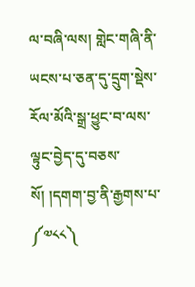ལ་བཞི་ལས། གླེང་གཞི་ནི་ཡངས་པ་ཅན་དུ་དྲུག་སྡེས་རོལ་མོའི་སྒྲ་ཕྱུང་བ་ལས་ལྟུང་བྱེད་དུ་བཅས་སོ། །དགག་བྱ་ནི་རྒྱགས་པ་
༼༧༨༨༽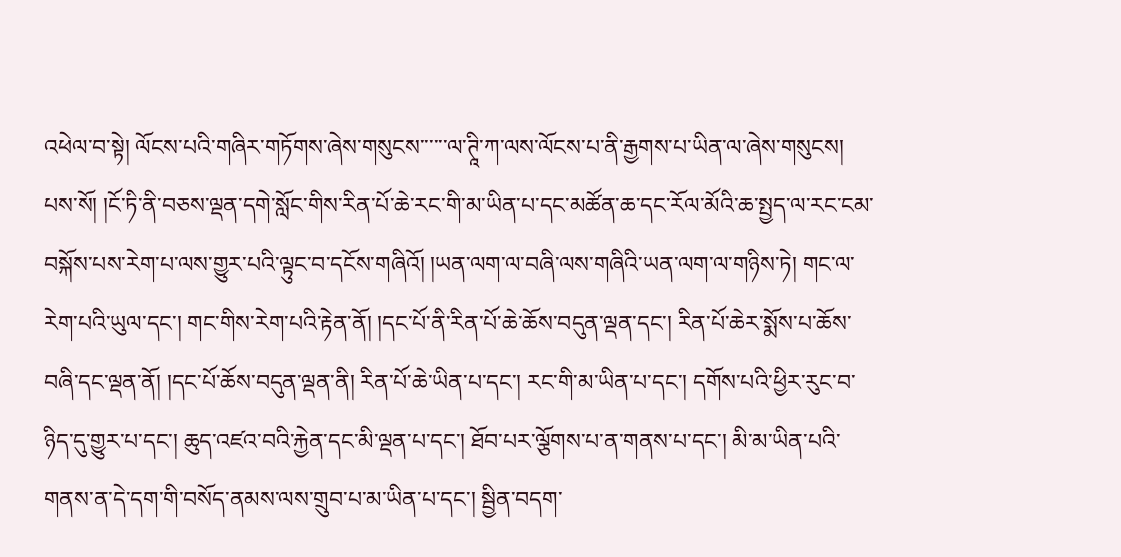འཕེལ་བ་སྟེ། ལོངས་པའི་གཞིར་གཏོགས་ཞེས་གསུངས་་་་་་ལ་ཊཱི་ཀ་ལས་ལོངས་པ་ནི་རྒྱགས་པ་ཡིན་ལ་ཞེས་གསུངས། པས་སོ། །ངོ་ཏི་ནི་བཅས་ལྡན་དགེ་སློང་གིས་རིན་པོ་ཆེ་རང་གི་མ་ཡིན་པ་དང་མཚོན་ཆ་དང་རོལ་མོའི་ཆ་སྤྱད་ལ་རང་ངམ་བསྐོས་པས་རེག་པ་ལས་གྱུར་པའི་ལྟུང་བ་དངོས་གཞིའོ། །ཡན་ལག་ལ་བཞི་ལས་གཞིའི་ཡན་ལག་ལ་གཉིས་ཏེ། གང་ལ་རེག་པའི་ཡུལ་དང་། གང་གིས་རེག་པའི་རྟེན་ནོ། །དང་པོ་ནི་རིན་པོ་ཆེ་ཆོས་བདུན་ལྡན་དང་། རིན་པོ་ཆེར་སྨོས་པ་ཆོས་བཞི་དང་ལྡན་ནོ། །དང་པོ་ཆོས་བདུན་ལྡན་ནི། རིན་པོ་ཆེ་ཡིན་པ་དང་། རང་གི་མ་ཡིན་པ་དང་། དགོས་པའི་ཕྱིར་རུང་བ་ཉིད་དུ་གྱུར་པ་དང་། ཆུད་འཛའ་བའི་རྐྱེན་དང་མི་ལྡན་པ་དང་། ཐོབ་པར་ལྕོགས་པ་ན་གནས་པ་དང་། མི་མ་ཡིན་པའི་གནས་ན་དེ་དག་གི་བསོད་ནམས་ལས་གྲུབ་པ་མ་ཡིན་པ་དང་། སྦྱིན་བདག་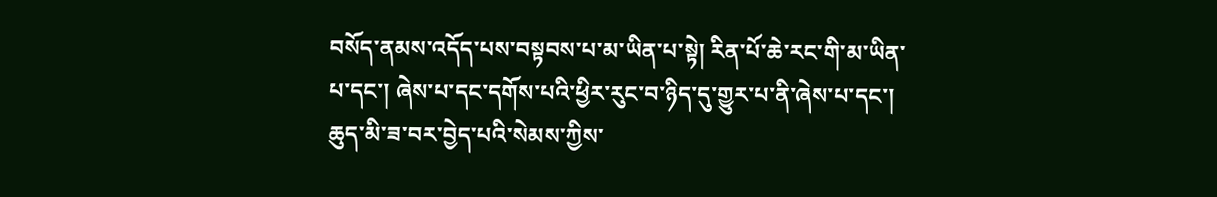བསོད་ནམས་འདོད་པས་བསྟབས་པ་མ་ཡིན་པ་སྟེ། རིན་པོ་ཆེ་རང་གི་མ་ཡིན་པ་དང་། ཞེས་པ་དང་དགོས་པའི་ཕྱིར་རུང་བ་ཉིད་དུ་གྱུར་པ་ནི་ཞེས་པ་དང་། ཆུད་མི་ཟ་བར་བྱེད་པའི་སེམས་ཀྱིས་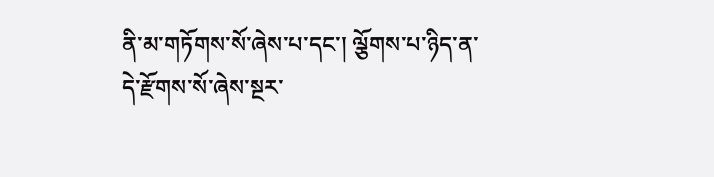ནི་མ་གཏོགས་སོ་ཞེས་པ་དང་། ལྕོགས་པ་ཉིད་ན་དེ་རྫོགས་སོ་ཞེས་སྔར་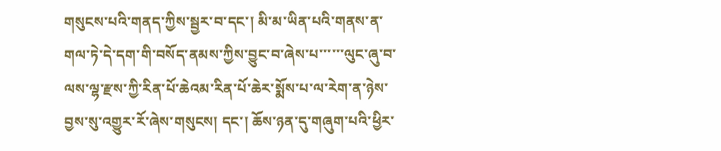གསུངས་པའི་གནད་ཀྱིས་སྦྱར་བ་དང་། མི་མ་ཡིན་པའི་གནས་ན་གལ་ཏེ་དེ་དག་གི་བསོད་ནམས་ཀྱིས་བྱུང་བ་ཞེས་པ་་་་་་ལུང་ཞུ་བ་ལས་ལྷ་རྫས་ཀྱི་རིན་པོ་ཆེའམ་རིན་པོ་ཆེར་སྨོས་པ་ལ་རེག་ན་ཉེས་བྱས་སུ་འགྱུར་རོ་ཞེས་གསུངས། དང་། ཆོས་ཉན་དུ་གཞུག་པའི་ཕྱིར་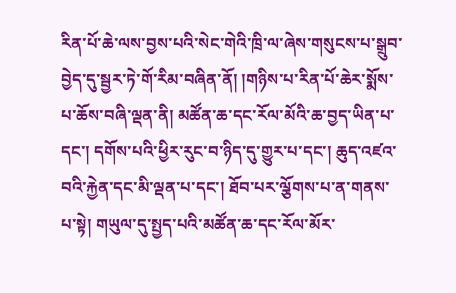རིན་པོ་ཆེ་ལས་བྱས་པའི་སེང་གེའི་ཁྲི་ལ་ཞེས་གསུངས་པ་སྒྲུབ་བྱེད་དུ་སྦྱར་ཏེ་གོ་རིམ་བཞིན་ནོ། །གཉིས་པ་རིན་པོ་ཆེར་སྨོས་པ་ཆོས་བཞི་ལྡན་ནི། མཚོན་ཆ་དང་རོལ་མོའི་ཆ་བྱད་ཡིན་པ་དང་། དགོས་པའི་ཕྱིར་རུང་བ་ཉིད་དུ་གྱུར་པ་དང་། ཆུད་འཛའ་བའི་རྐྱེན་དང་མི་ལྡན་པ་དང་། ཐོབ་པར་ལྕོགས་པ་ན་གནས་པ་སྟེ། གཡུལ་དུ་སྤྱད་པའི་མཚོན་ཆ་དང་རོལ་མོར་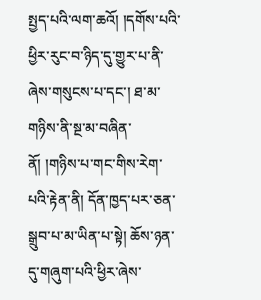སྤྱད་པའི་ལག་ཆའོ། །དགོས་པའི་ཕྱིར་རུང་བ་ཉིད་དུ་གྱུར་པ་ནི་ཞེས་གསུངས་པ་དང་། ཐ་མ་གཉིས་ནི་སྔ་མ་བཞིན་ནོ། །གཉིས་པ་གང་གིས་རེག་པའི་རྟེན་ནི། དོན་ཁྱད་པར་ཅན་སྒྲུབ་པ་མ་ཡིན་པ་སྟེ། ཆོས་ཉན་དུ་གཞུག་པའི་ཕྱིར་ཞེས་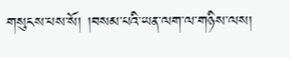གསུངས་པས་སོ། །བསམ་པའི་ཡན་ལག་ལ་གཉིས་ལས།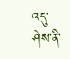འདུ་ཤེས་ནི་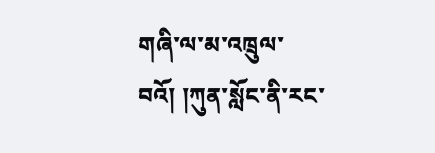གཞི་ལ་མ་འཁྲུལ་བའོ། །ཀུན་སློང་ནི་རང་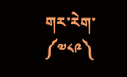གར་རེག་
༼༧༨༩༽